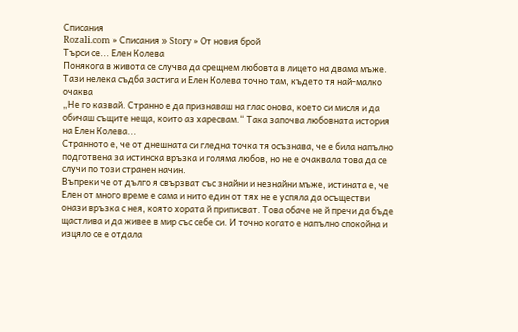Списания
Rozali.com » Списания » Story » От новия брой
Търси се... Елен Колева
Понякога в живота се случва да срещнем любовта в лицето на двама мъже. Тази нелека съдба застига и Елен Колева точно там, където тя най-малко очаква
„Не го казвай. Странно е да признаваш на глас онова, което си мисля и да обичаш същите неща, които аз харесвам.“ Така започва любовната история на Елен Колева...
Странното е, че от днешната си гледна точка тя осъзнава, че е била напълно подготвена за истинска връзка и голяма любов, но не е очаквала това да се случи по този странен начин.
Въпреки че от дълго я свързват със знайни и незнайни мъже, истината е, че Елен от много време е сама и нито един от тях не е успяла да осъществи онази връзка с нея, която хората й приписват. Това обаче не й пречи да бъде щастлива и да живее в мир със себе си. И точно когато е напълно спокойна и изцяло се е отдала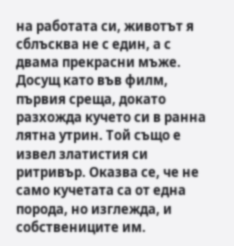на работата си, животът я сблъсква не с един, а с двама прекрасни мъже.
Досущ като във филм, първия среща, докато разхожда кучето си в ранна лятна утрин. Той също е извел златистия си ритривър. Оказва се, че не само кучетата са от една порода, но изглежда, и собствениците им.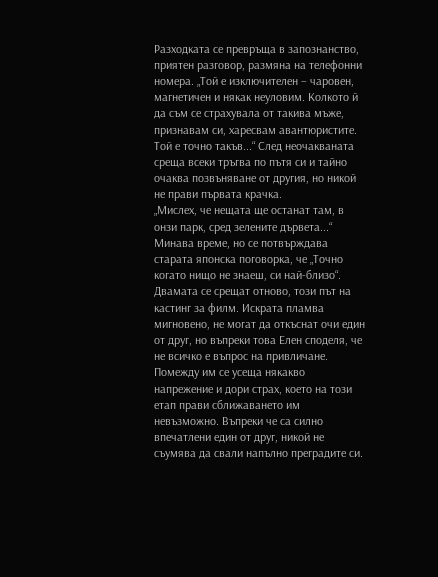Разходката се превръща в запознанство, приятен разговор, размяна на телефонни номера. „Той е изключителен – чаровен, магнетичен и някак неуловим. Колкото й да съм се страхувала от такива мъже, признавам си, харесвам авантюристите. Той е точно такъв...“ След неочакваната среща всеки тръгва по пътя си и тайно очаква позвъняване от другия, но никой не прави първата крачка.
„Мислех, че нещата ще останат там, в онзи парк, сред зелените дървета...“ Минава време, но се потвърждава старата японска поговорка, че „Точно когато нищо не знаеш, си най-близо“.
Двамата се срещат отново, този път на кастинг за филм. Искрата пламва мигновено, не могат да откъснат очи един от друг, но въпреки това Елен споделя, че не всичко е въпрос на привличане. Помежду им се усеща някакво напрежение и дори страх, което на този етап прави сближаването им невъзможно. Въпреки че са силно впечатлени един от друг, никой не съумява да свали напълно преградите си.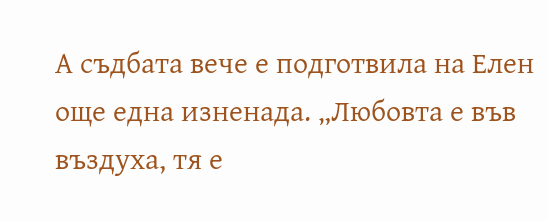А съдбата вече е подготвила на Елен още една изненада. „Любовта е във въздуха, тя е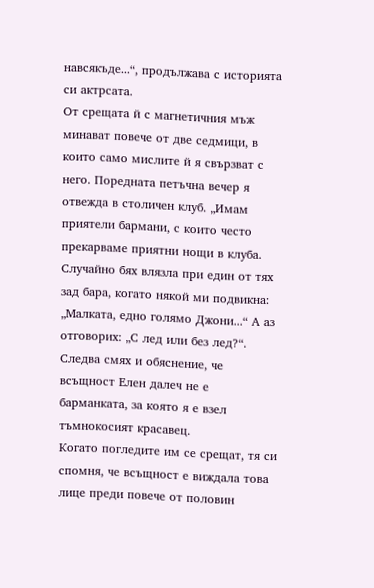навсякъде...“, продължава с историята си актрсата.
От срещата й с магнетичния мъж минават повече от две седмици, в които само мислите й я свързват с него. Поредната петъчна вечер я отвежда в столичен клуб. „Имам приятели бармани, с които често прекарваме приятни нощи в клуба. Случайно бях влязла при един от тях зад бара, когато някой ми подвикна: „Малката, едно голямо Джони...“ А аз отговорих: „С лед или без лед?“. Следва смях и обяснение, че всъщност Елен далеч не е барманката, за която я е взел тъмнокосият красавец.
Когато погледите им се срещат, тя си спомня, че всъщност е виждала това лице преди повече от половин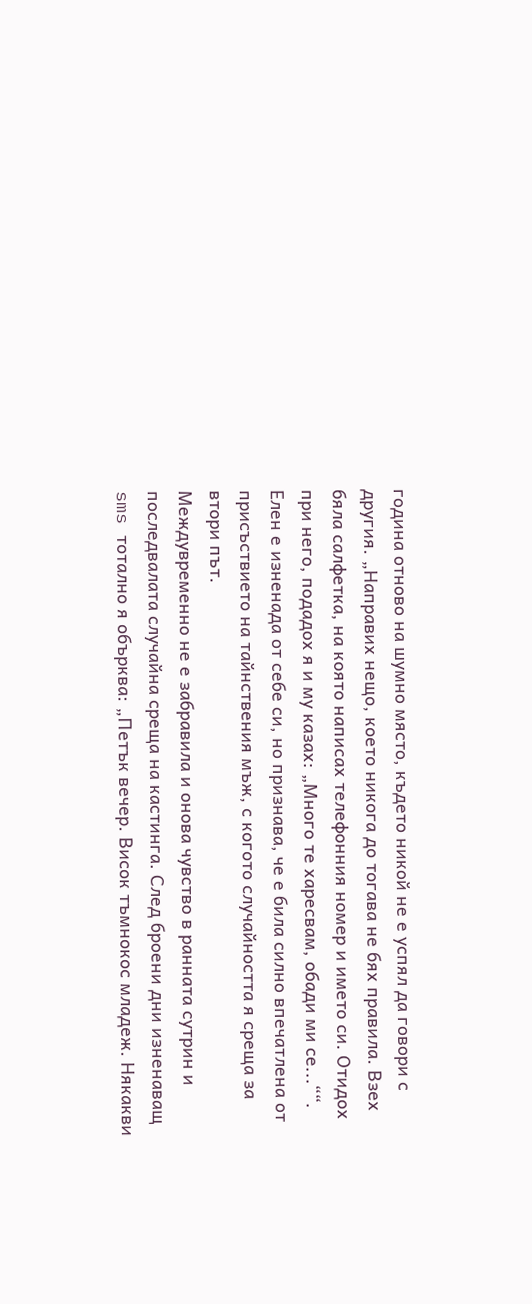година отново на шумно място, където никой не е успял да говори с другия. „Направих нещо, което никога до тогава не бях правила. Взех бяла салфетка, на която написах телефонния номер и името си. Отидох при него, подадох я и му казах: „Много те харесвам, обади ми се...““. Елен е изненада от себе си, но признава, че е била силно впечатлена от присъствието на тайнствения мъж, с когото случайността я среща за втори път.
Междувременно не е забравила и онова чувство в ранната сутрин и последвалата случайна среща на кастинга. След броени дни изненаващ sms тотално я обърква: „Петък вечер. Висок тъмнокос младеж. Някакви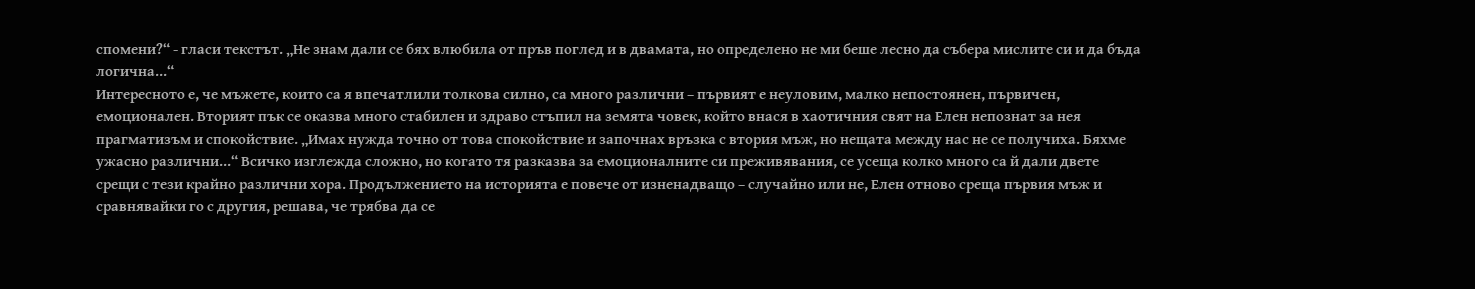спомени?“ - гласи текстът. „Не знам дали се бях влюбила от пръв поглед и в двамата, но определено не ми беше лесно да събера мислите си и да бъда логична...“
Интересното е, че мъжете, които са я впечатлили толкова силно, са много различни – първият е неуловим, малко непостоянен, първичен, емоционален. Вторият пък се оказва много стабилен и здраво стъпил на земята човек, който внася в хаотичния свят на Елен непознат за нея прагматизъм и спокойствие. „Имах нужда точно от това спокойствие и започнах връзка с втория мъж, но нещата между нас не се получиха. Бяхме ужасно различни...“ Всичко изглежда сложно, но когато тя разказва за емоционалните си преживявания, се усеща колко много са й дали двете срещи с тези крайно различни хора. Продължението на историята е повече от изненадващо – случайно или не, Елен отново среща първия мъж и сравнявайки го с другия, решава, че трябва да се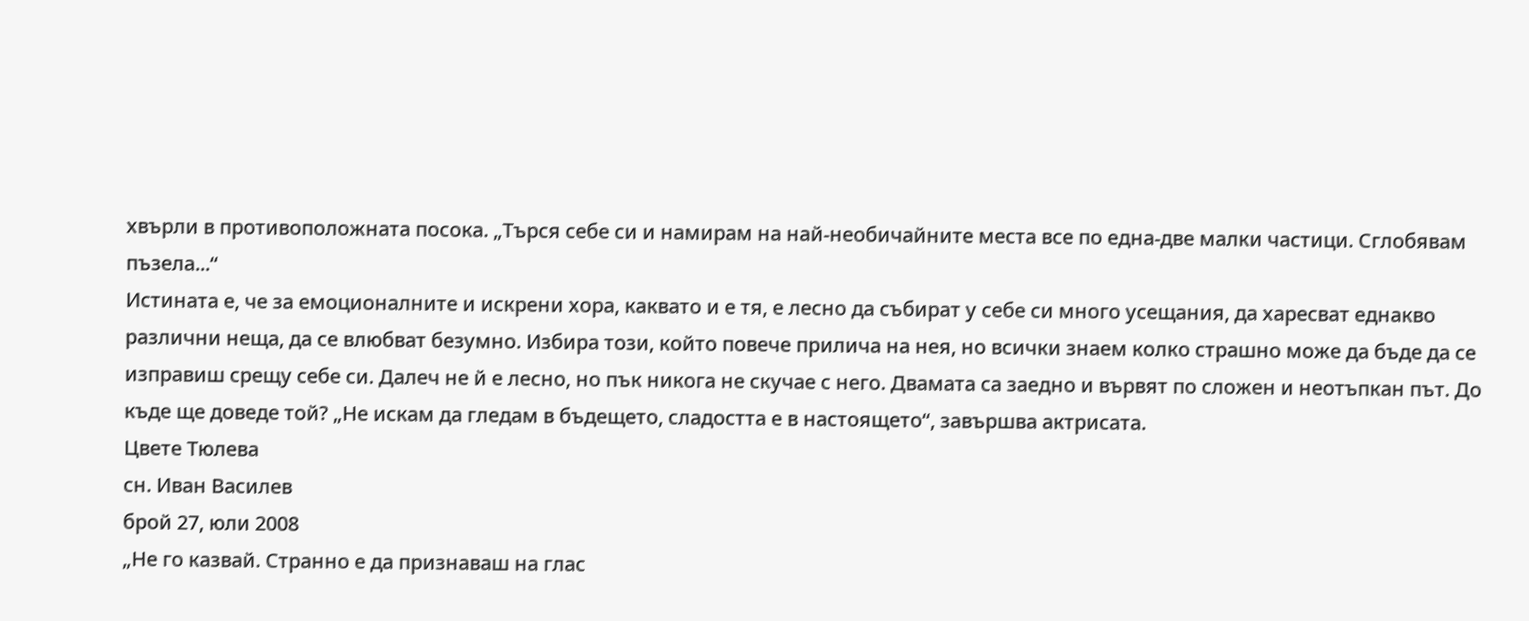хвърли в противоположната посока. „Търся себе си и намирам на най-необичайните места все по една-две малки частици. Сглобявам пъзела...“
Истината е, че за емоционалните и искрени хора, каквато и е тя, е лесно да събират у себе си много усещания, да харесват еднакво различни неща, да се влюбват безумно. Избира този, който повече прилича на нея, но всички знаем колко страшно може да бъде да се изправиш срещу себе си. Далеч не й е лесно, но пък никога не скучае с него. Двамата са заедно и вървят по сложен и неотъпкан път. До къде ще доведе той? „Не искам да гледам в бъдещето, сладостта е в настоящето“, завършва актрисата.
Цвете Тюлева
сн. Иван Василев
брой 27, юли 2008
„Не го казвай. Странно е да признаваш на глас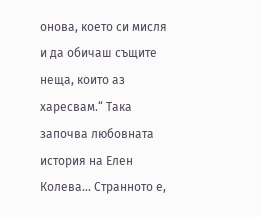онова, което си мисля и да обичаш същите неща, които аз харесвам.“ Така започва любовната история на Елен Колева... Странното е,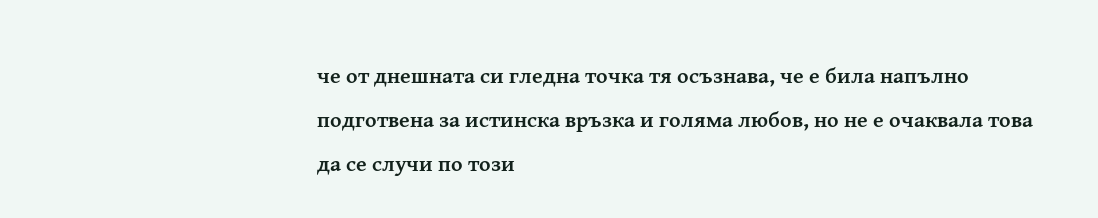че от днешната си гледна точка тя осъзнава, че е била напълно подготвена за истинска връзка и голяма любов, но не е очаквала това да се случи по този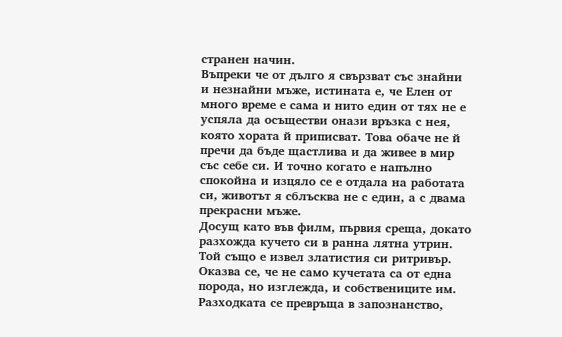странен начин.
Въпреки че от дълго я свързват със знайни и незнайни мъже, истината е, че Елен от много време е сама и нито един от тях не е успяла да осъществи онази връзка с нея, която хората й приписват. Това обаче не й пречи да бъде щастлива и да живее в мир със себе си. И точно когато е напълно спокойна и изцяло се е отдала на работата си, животът я сблъсква не с един, а с двама прекрасни мъже.
Досущ като във филм, първия среща, докато разхожда кучето си в ранна лятна утрин. Той също е извел златистия си ритривър. Оказва се, че не само кучетата са от една порода, но изглежда, и собствениците им.
Разходката се превръща в запознанство,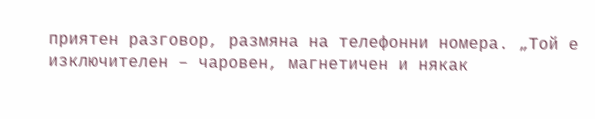приятен разговор, размяна на телефонни номера. „Той е изключителен – чаровен, магнетичен и някак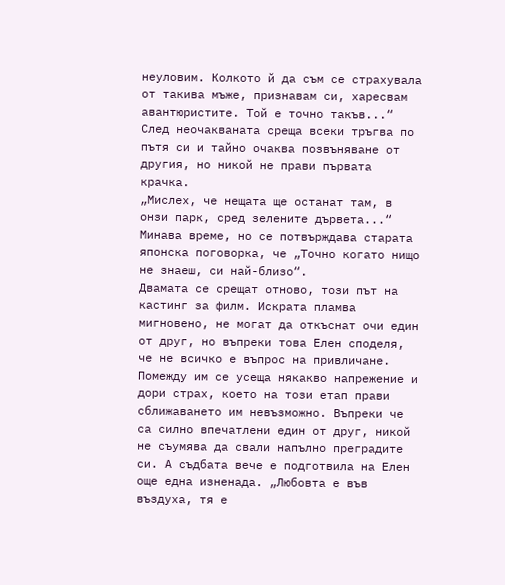неуловим. Колкото й да съм се страхувала от такива мъже, признавам си, харесвам авантюристите. Той е точно такъв...“ След неочакваната среща всеки тръгва по пътя си и тайно очаква позвъняване от другия, но никой не прави първата крачка.
„Мислех, че нещата ще останат там, в онзи парк, сред зелените дървета...“ Минава време, но се потвърждава старата японска поговорка, че „Точно когато нищо не знаеш, си най-близо“.
Двамата се срещат отново, този път на кастинг за филм. Искрата пламва мигновено, не могат да откъснат очи един от друг, но въпреки това Елен споделя, че не всичко е въпрос на привличане. Помежду им се усеща някакво напрежение и дори страх, което на този етап прави сближаването им невъзможно. Въпреки че са силно впечатлени един от друг, никой не съумява да свали напълно преградите си. А съдбата вече е подготвила на Елен още една изненада. „Любовта е във въздуха, тя е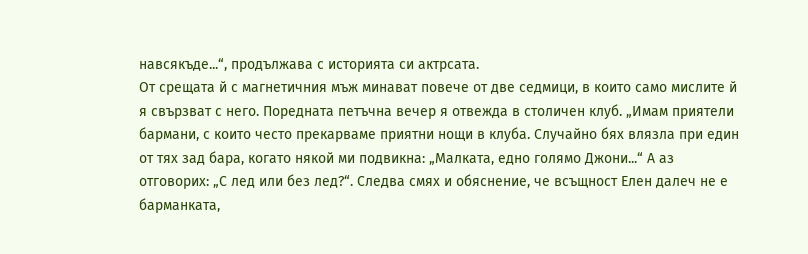навсякъде...“, продължава с историята си актрсата.
От срещата й с магнетичния мъж минават повече от две седмици, в които само мислите й я свързват с него. Поредната петъчна вечер я отвежда в столичен клуб. „Имам приятели бармани, с които често прекарваме приятни нощи в клуба. Случайно бях влязла при един от тях зад бара, когато някой ми подвикна: „Малката, едно голямо Джони...“ А аз отговорих: „С лед или без лед?“. Следва смях и обяснение, че всъщност Елен далеч не е барманката,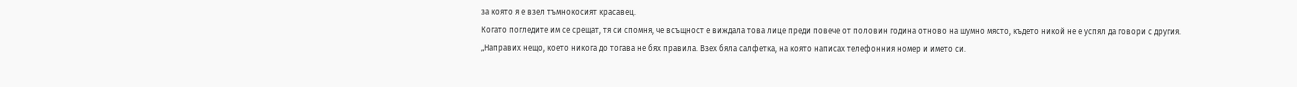за която я е взел тъмнокосият красавец.
Когато погледите им се срещат, тя си спомня, че всъщност е виждала това лице преди повече от половин година отново на шумно място, където никой не е успял да говори с другия. „Направих нещо, което никога до тогава не бях правила. Взех бяла салфетка, на която написах телефонния номер и името си.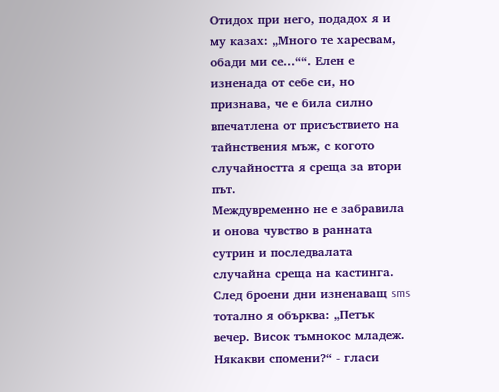Отидох при него, подадох я и му казах: „Много те харесвам, обади ми се...““. Елен е изненада от себе си, но признава, че е била силно впечатлена от присъствието на тайнствения мъж, с когото случайността я среща за втори път.
Междувременно не е забравила и онова чувство в ранната сутрин и последвалата случайна среща на кастинга. След броени дни изненаващ sms тотално я обърква: „Петък вечер. Висок тъмнокос младеж. Някакви спомени?“ - гласи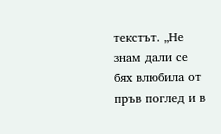текстът. „Не знам дали се бях влюбила от пръв поглед и в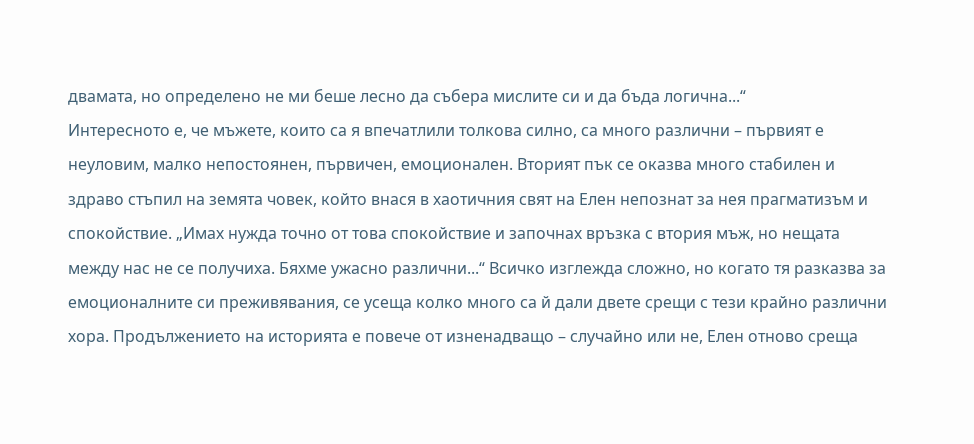двамата, но определено не ми беше лесно да събера мислите си и да бъда логична...“
Интересното е, че мъжете, които са я впечатлили толкова силно, са много различни – първият е неуловим, малко непостоянен, първичен, емоционален. Вторият пък се оказва много стабилен и здраво стъпил на земята човек, който внася в хаотичния свят на Елен непознат за нея прагматизъм и спокойствие. „Имах нужда точно от това спокойствие и започнах връзка с втория мъж, но нещата между нас не се получиха. Бяхме ужасно различни...“ Всичко изглежда сложно, но когато тя разказва за емоционалните си преживявания, се усеща колко много са й дали двете срещи с тези крайно различни хора. Продължението на историята е повече от изненадващо – случайно или не, Елен отново среща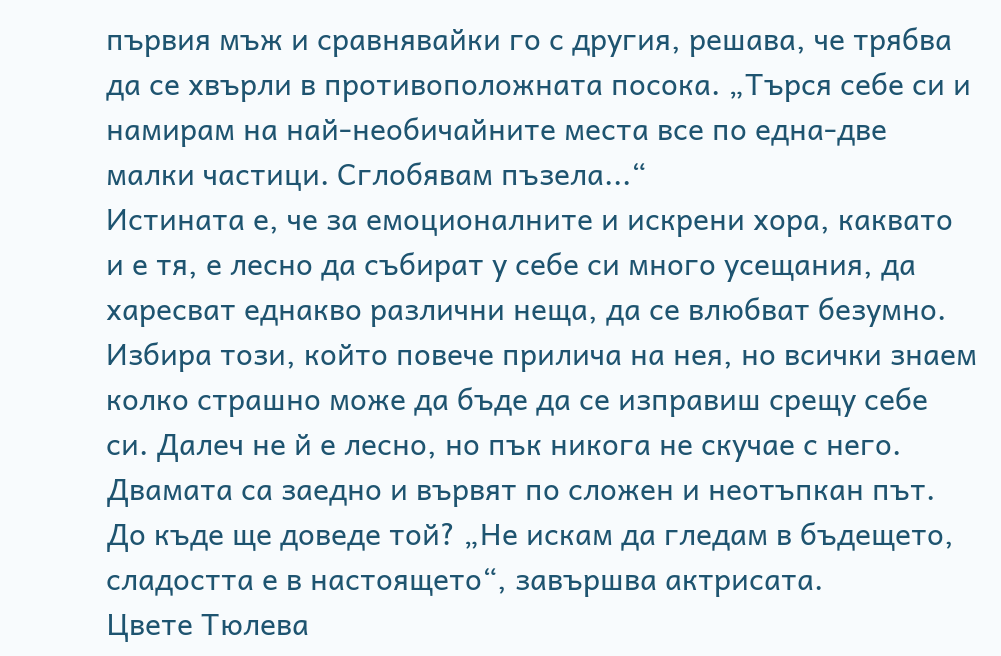първия мъж и сравнявайки го с другия, решава, че трябва да се хвърли в противоположната посока. „Търся себе си и намирам на най-необичайните места все по една-две малки частици. Сглобявам пъзела...“
Истината е, че за емоционалните и искрени хора, каквато и е тя, е лесно да събират у себе си много усещания, да харесват еднакво различни неща, да се влюбват безумно. Избира този, който повече прилича на нея, но всички знаем колко страшно може да бъде да се изправиш срещу себе си. Далеч не й е лесно, но пък никога не скучае с него. Двамата са заедно и вървят по сложен и неотъпкан път. До къде ще доведе той? „Не искам да гледам в бъдещето, сладостта е в настоящето“, завършва актрисата.
Цвете Тюлева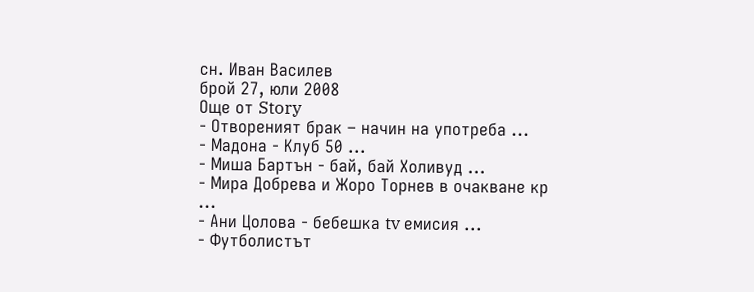сн. Иван Василев
брой 27, юли 2008
Още от Story
- Отвореният брак – начин на употреба ...
- Мадона - Клуб 50 ...
- Миша Бартън - бай, бай Холивуд ...
- Мира Добрева и Жоро Торнев в очакване кр ...
- Ани Цолова - бебешка tv емисия ...
- Футболистът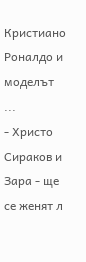Кристиано Роналдо и моделът ...
- Христо Сираков и Зара - ще се женят л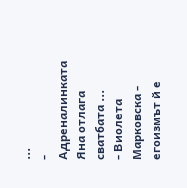...
- Адреналинката Яна отлага сватбата ...
- Виолета Марковска - егоизмът й е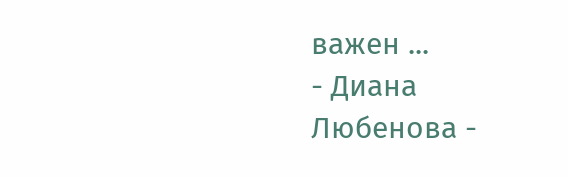важен ...
- Диана Любенова -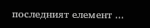последният елемент ...